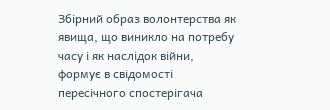Збірний образ волонтерства як явища, що виникло на потребу часу і як наслідок війни, формує в свідомості пересічного спостерігача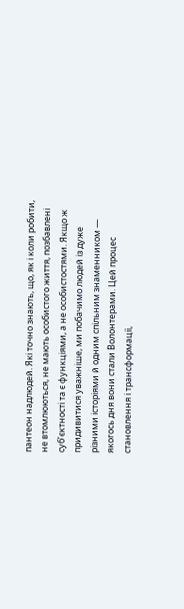пантеон надлюдей. Які точно знають, що, як і коли робити, не втомлюються, не мають особистого життя, позбавлені суб’єктності та є функціями, а не особистостями. Якщо ж придивитися уважніше, ми побачимо людей із дуже різними історіями й одним спільним знаменником — якогось дня вони стали Волонтерами. Цей процес становлення і трансформації,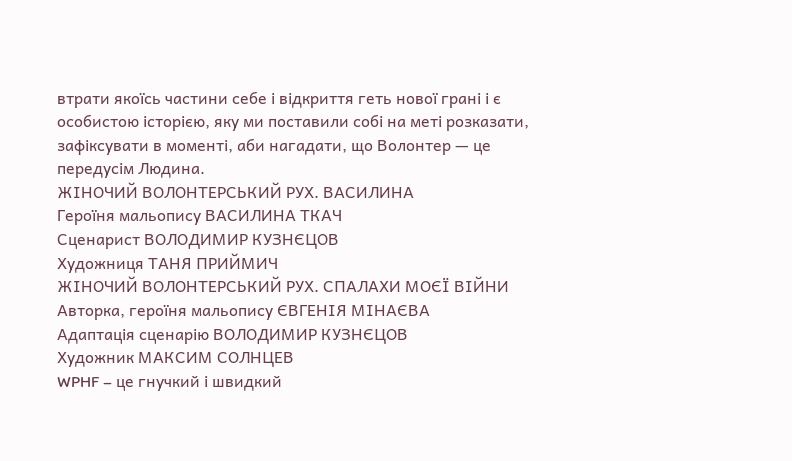втрати якоїсь частини себе і відкриття геть нової грані і є особистою історією, яку ми поставили собі на меті розказати, зафіксувати в моменті, аби нагадати, що Волонтер — це передусім Людина.
ЖІНОЧИЙ ВОЛОНТЕРСЬКИЙ РУХ. ВАСИЛИНА
Героїня мальопису ВАСИЛИНА ТКАЧ
Сценарист ВОЛОДИМИР КУЗНЄЦОВ
Художниця ТАНЯ ПРИЙМИЧ
ЖІНОЧИЙ ВОЛОНТЕРСЬКИЙ РУХ. СПАЛАХИ МОЄЇ ВІЙНИ
Авторка, героїня мальопису ЄВГЕНІЯ МІНАЄВА
Адаптація сценарію ВОЛОДИМИР КУЗНЄЦОВ
Художник МАКСИМ СОЛНЦЕВ
WPHF – це гнучкий і швидкий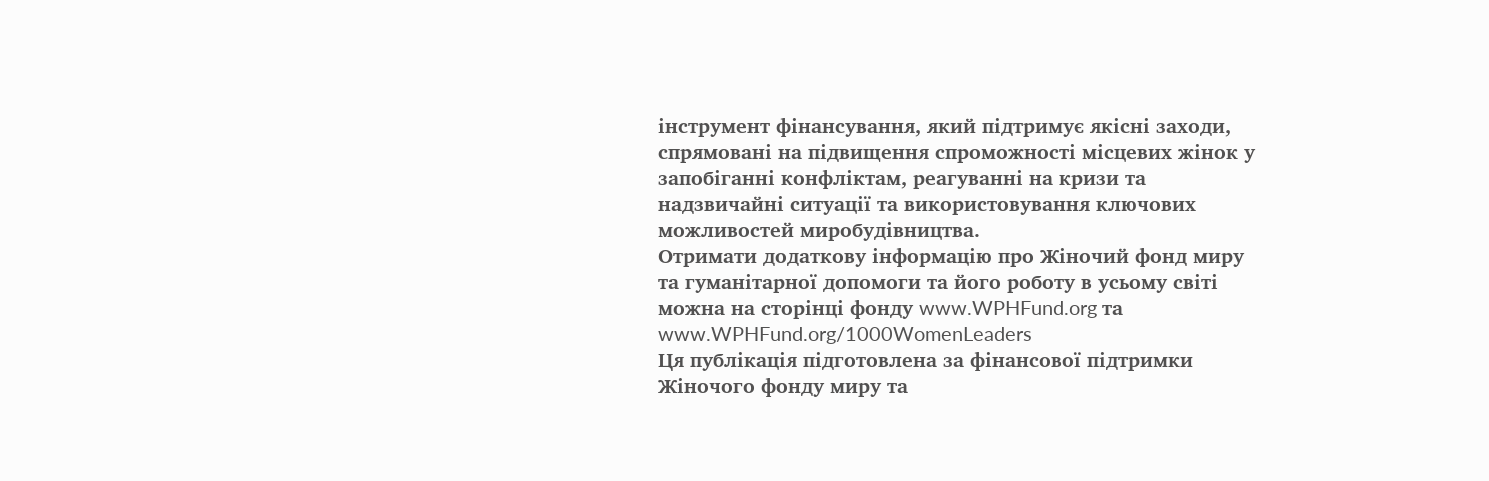інструмент фінансування, який підтримує якісні заходи, спрямовані на підвищення спроможності місцевих жінок у запобіганні конфліктам, реагуванні на кризи та надзвичайні ситуації та використовування ключових можливостей миробудівництва.
Отримати додаткову інформацію про Жіночий фонд миру та гуманітарної допомоги та його роботу в усьому світі можна на сторінці фонду www.WPHFund.org та www.WPHFund.org/1000WomenLeaders
Ця публікація підготовлена за фінансової підтримки Жіночого фонду миру та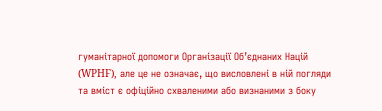гуманітарної допомоги Організації Об’єднаних Націй (WPHF), але це не означає, що висловлені в ній погляди та вміст є офіційно схваленими або визнаними з боку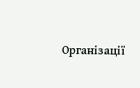Організації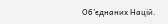Об’єднаних Націй.